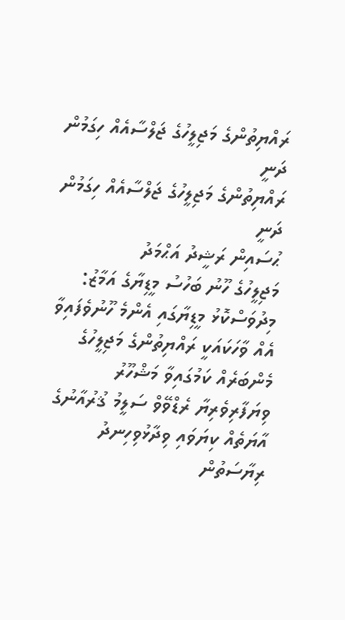ރައްޔިތުންގެ މަޖިލީހުގެ ޖަލްސާއެއް ހިގަމުން ދަނީ
ރައްޔިތުންގެ މަޖިލީހުގެ ޖަލްސާއެއް ހިގަމުން ދަނީ
ޙުސައިން ރަޝީދު އަޙްމަދު
މަޖިލީހުގެ ހޫނު ބަހުސު މީޑިޔާގެ އަމާޒު:
މިދުވަސްކޮޅު މީޑިޔާގައި އެންމެ ހޫނުވެފައިވާ އެއް ވާހަކައަކީ ރައްޔިތުންގެ މަޖިލީހުގެ މެންބަރެއް ކަމުގައިވާ މަޝްހޫރު ވިޔަފާރިވެރިޔާ ރެޑްވޭވް ސަލީމު ޤުރުއާނުގެ އާޔަތެއް ކިޔަވައި ވިދާޅުވިހިނދު ރިޔާސަތުން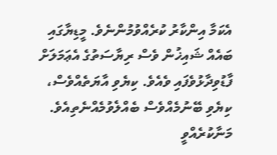އެކަމާ އިންކާރު ކުރެއްވުމުންނެވެ. މީޑިޔާގައި ބައެއް ޝައިޚުން ވެސް ރިޔާސަތުގެ އެޢަމަލަށް ފާޑުވިދާޅުވެފައި ވެއެވެ. ކިޔެވި އާޔަތެއްވެސް، ކިޔެވި ބޭނުމެއްވެސް ބެއްލެވުމެއްނެތިއެވެ. މަނާކުރެއްވީ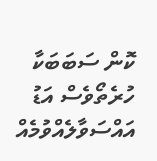ކޮން ސަބަބަކާ ހުރެތޯވެސް އަޑު އައްސަވާލެއްވުމެއް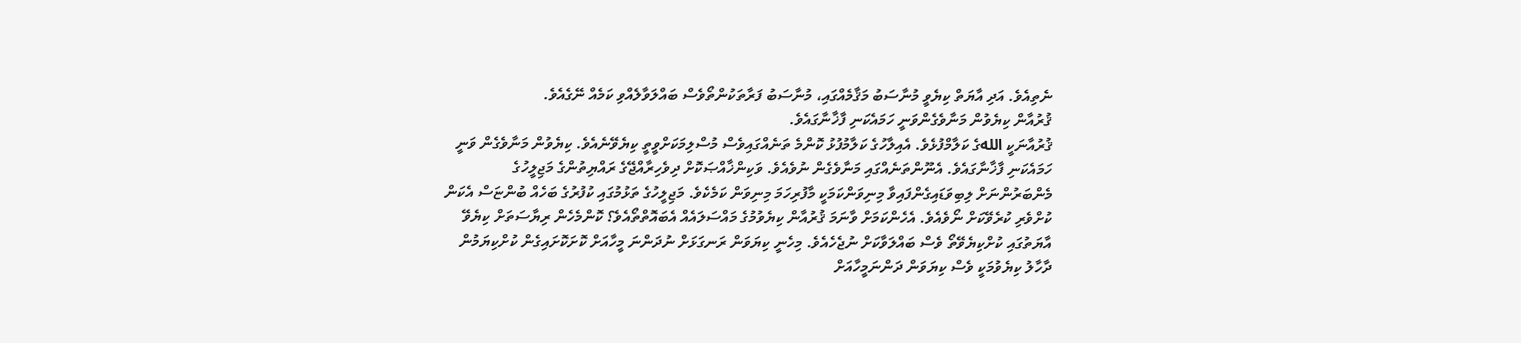ނެތިއެވެ. އަދި އާޔަތް ކިޔެވީ މުނާސަބު މަޤާމެއްގައި، މުނާސަބު ފަރާތަކުންތޯވެސް ބައްލަވާލެއްވި ކަމެއް ނޭގެއެވެ.
ޤުރުއާން ކިޔެވުން މަނާވެގެންވަނީ ހަމައެކަނި ފާޚާނާގައެވެ.
ޤުރުއާނަކީ اللهގެ ކަލާމްފުޅެވެ. އެއިލާހުގެ ކަލާމުފުޅު ކޮންމެ ތަނެއްގައިވެސް މުސްލިމަކަށްވީތީ ކިޔެވޭނެއެވެ. ކިޔެވުން މަނާވެގެން ވަނީ ހަމައެކަނި ފާޚާނާގައެވެ. އެނޫންތަނެއްގައި މަނާވެގެން ނުވެއެވެ. ވަކިންޚާއްޞަކޮށް ދިވެހިރާއްޖޭގެ ރައްޔިތުންގެ މަޖިލީހުގެ މެންބަރުންނަށް ލިބިވަޑައިގެންފައިވާ މިނިވަންކަމަކީ މާފުރިހަމަ މިނިވަން ކަމެކެވެ. މަޖިލީހުގެ ތަޅުމުގައި ކުފުރުގެ ބަހެއް ބުންޏަސް އެކަން ކުށްވެރި ކުރެވޭކަށް ނޯވެއެވެ. އެހެންކަމަށް ވާނަމަ ޤުރުއާން ކިޔެވުމުގެ މައްސަލައެއް އެބައޮތްތޯއެވެ؟ ކޮންމެހެން ރިޔާސަތަށް ކިޔެވޭ އާޔަތުގައި ކުށްކިޔެވޭތޯ ވެސް ބައްލަވާކަށް ނުޖެހެއެވެ. މިހެނީ ކިޔަވަން ރަނގަޅަށް ނުދަންނަ މީހާއަށް ކޮށަކޮށައިގެން ކުށްކިޔަމުން ދާހާލު ކިޔެވުމަކީ ވެސް ކިޔަވަން ދަންނަމީހާއަށް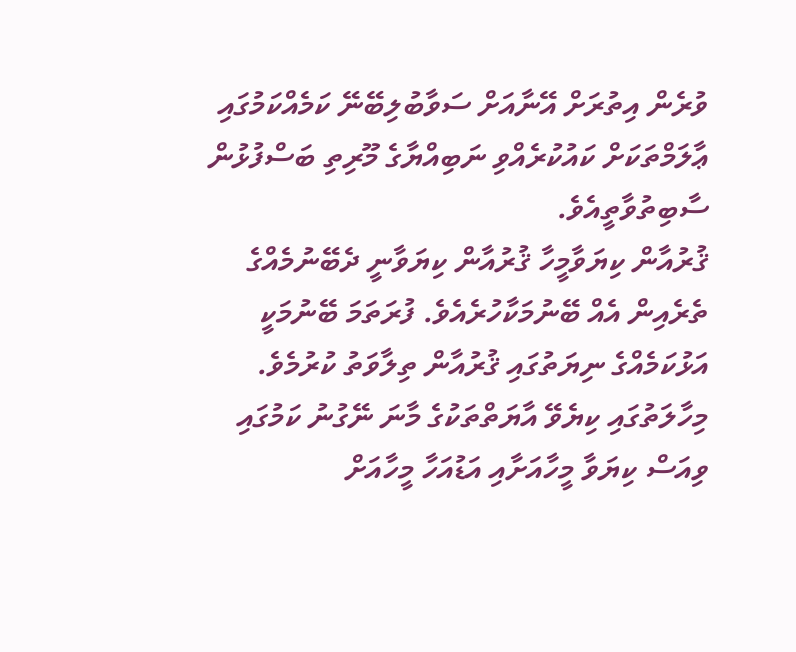ވުރެން އިތުރަށް އޭނާއަށް ސަވާބުލިބޭނޭ ކަމެއްކަމުގައި ޢާލަމްތަކަށް ކައުކުރެއްވި ނަބިއްޔާގެ މޫރިތި ބަސްފުޅުން ސާބިތުވާތީއެވެ.
ޤުރުއާން ކިޔަވާމީހާ ޤުރުއާން ކިޔަވާނީ ދެބޭނުމެއްގެ ތެރެއިން އެއް ބޭނުމަކާހުރެއެވެ. ފުރަތަމަ ބޭނުމަކީ އަޅުކަމެއްގެ ނިޔަތުގައި ޤުރުއާން ތިލާވަތު ކުރުމެވެ. މިހާލަތުގައި ކިޔެވޭ އާޔަތްތަކުގެ މާނަ ނޭގުނު ކަމުގައި ވިއަސް ކިޔަވާ މީހާއަށާއި އަޑުއަހާ މީހާއަށް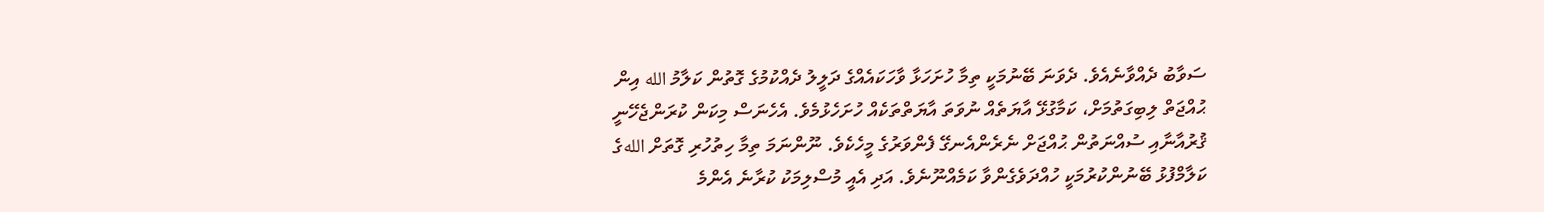ސަވާބު ދެއްވާނެއެވެ. ދެވަނަ ބޭނުމަކީ ތިމާ ހުށަހަޅާ ވާހަކައެއްގެ ދަލީލު ދެއްކުމުގެ ގޮތުން ކަލާމު الله އިން ޙުއްޖަތް ލިބިގަތުމަށް، ކަމާގުޅޭ އާޔަތެއް ނުވަތަ އާޔަތްތަކެއް ހުށަހެޅުމެވެ. އެހެނަސް މިކަން ކުރަންޖެހޭނީ ޤުރުއާނާއި ސުއްނަތުން ޙުއްޖަށް ނެރެންއެނގޭ ފެންވަރުގެ މީހެކެވެ. ނޫންނަމަ ތިމާ ހިތުހުރި ގޮތަށް اللهގެ ކަލާމްފުޅު ބޭނުންކުރުމަކީ ހުއްދަވެގެންވާ ކަމެއްނޫނެވެ. އަދި އެއީ މުސްލިމަކު ކުރާނެ އެންމެ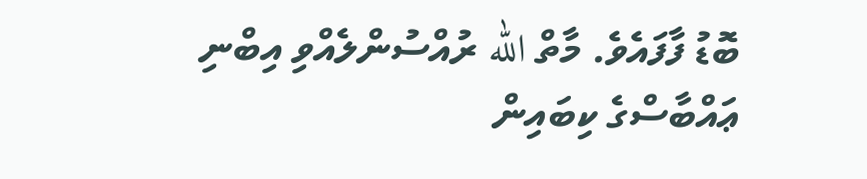ބޮޑު ފާފައެވެ. މާތް الله ރުއްސުންލެއްވި އިބްނި ޢައްބާސްގެ ކިބައިން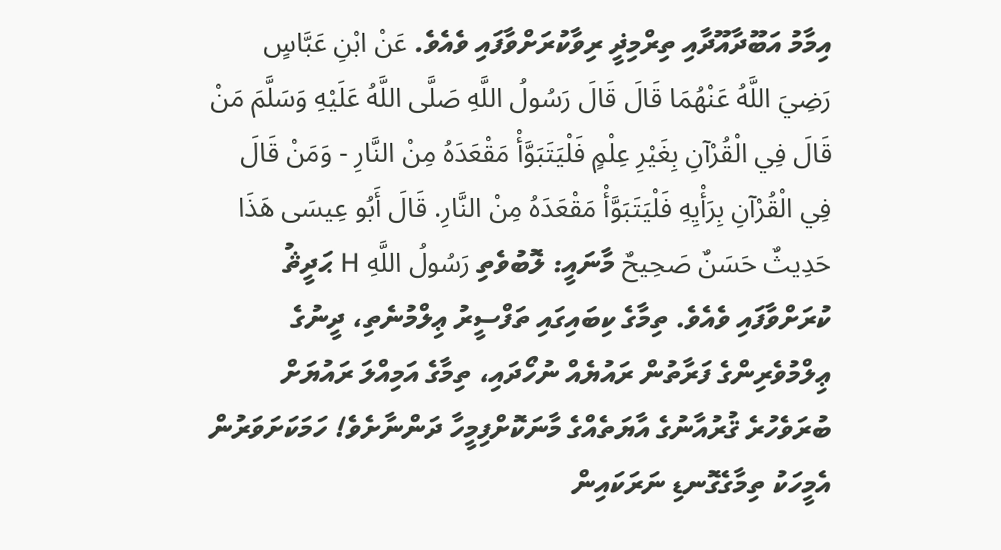އިމާމު އަބޫދާއޫދާއި ތިރްމިޛީ ރިވާކުރަށްވާފައި ވެއެވެ. عَنْ ابْنِ عَبَّاسٍ رَضِيَ اللَّهُ عَنْهُمَا قَالَ قَالَ رَسُولُ اللَّهِ صَلَّى اللَّهُ عَلَيْهِ وَسَلَّمَ مَنْ قَالَ فِي الْقُرْآنِ بِغَيْرِ عِلْمٍ فَلْيَتَبَوَّأْ مَقْعَدَهُ مِنْ النَّارِ - وَمَنْ قَالَ فِي الْقُرْآنِ بِرَأْيِهِ فَلْيَتَبَوَّأْ مَقْعَدَهُ مِنْ النَّارِ. قَالَ أَبُو عِيسَى هَذَا حَدِيثٌ حَسَنٌ صَحِيحٌ މާނައީ: ލޮބުވެތި رَسُولُ اللَّهِ H ޙަދީޘު ކުރަށްވާފައި ވެއެވެ. ތިމާގެ ކިބައިގައި ތަފްސީރު ޢިލްމުނެތި، ދީނުގެ ޢިލްމުވެރިންގެ ފަރާތުން ރައުޔެއް ނުހޯދައި، ތިމާގެ އަމިއްލަ ރައުޔަށް ބުރަވެހުރެ ޤުރުއާނުގެ އާޔަތެއްގެ މާނަކޮށްފިމީހާ ދަންނާށެވެ! ހަމަކަށަވަރުން އެމީހަކު ތިމާގެގޮނޑި ނަރަކައިން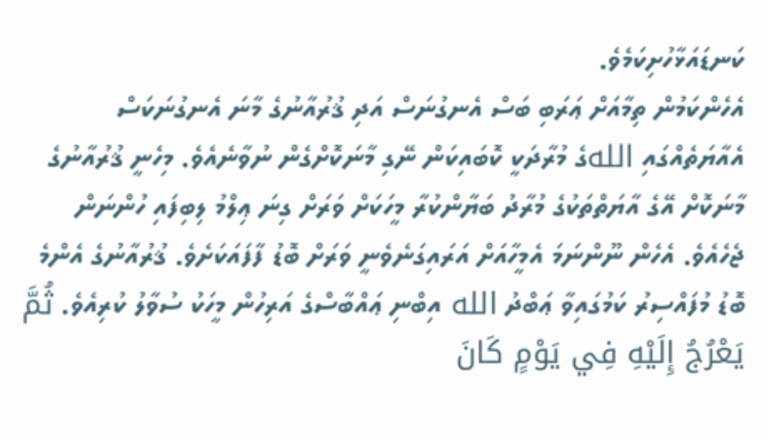ކަނޑައަޅާހުށިކަމެވެ.
އެހެންކަމުން ތިމާއަށް ޢަރަބި ބަސް އެނގުނަސް އަދި ޤުރުއާނުގެ މާނަ އެނގުނަކަސް އެއާޔަތެއްގައި اللهގެ މުރާދަކީ ކޮބައިކަން ނޭގި މާނަކޮށްގެން ނުވާނެއެވެ. މިހެނީ ޤުރުއާނުގެ މާނަކޮށް އޭގެ އާޔަތްތަކުގެ މުރާދު ބަޔާންކުރާ މީހަކަށް ވަރަށް ގިނަ ޢިލްމު ލިބިފައި ހުންނަން ޖެހެއެވެ. އެހެން ނޫންނަމަ އެމީހާއަށް އަރައިގަނެވެނީ ވަރަށް ބޮޑު ފާފައަކަށެވެ. ޤުރުއާނުގެ އެންމެ ބޮޑު މުފައްސިރު ކަމުގައިވާ ޢަބްދު الله އިބްނި ޢައްބާސްގެ އަރިހުން މީހަކު ސުވާލު ކުރިއެވެ. ثُمَّ يَعْرُجُ إِلَيْهِ فِي يَوْمٍ كَانَ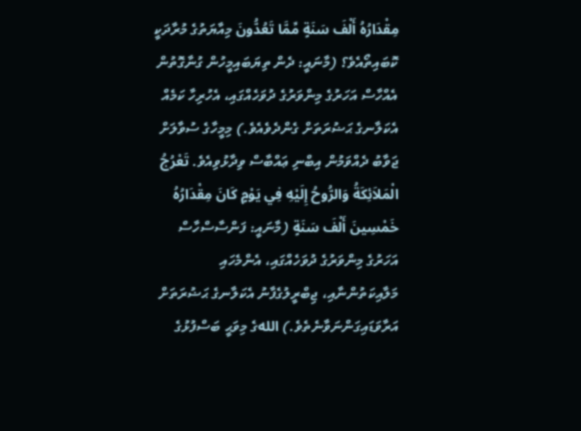مِقْدَارُهُ أَلْفَ سَنَةٍ مِّمَّا تَعُدُّونَ މިއާޔަތުގެ މުރާދަކީ ކޮބައިތޯއެވެ؟ (މާނައީ: ދެން ތިޔަބައިމީހުން ގުނާގޮތުން އެއްހާސް އަހަރުގެ މިންވަރުގެ ދުވަހެއްގައި، އެހުރިހާ ކަމެއް އެކަލާނގެ ޙަޟުރަތަށް ގެންދެވެއެވެ.) މިމީހާގެ ސުވާލަށް ޖަވާބު ދެއްވަމުން އިބްނި ޢައްބާސް ވިދާޅުވިއެވެ. تَعْرُجُ الْمَلاَئِكَةُ وَالرُّوحُ إِلَيْهِ فِي يَوْمٍ كَانَ مِقْدَارُهُ خَمْسِينَ أَلْفَ سَنَةٍ (މާނައީ: ފަންސާސްހާސް އަހަރުގެ މިންވަރުގެ ދުވަހެއްގައި، އެންމެހައި މަލާއިކަތުންނާއި، ޖިބްރީލުގެފާނު އެކަލާނގެ ޙަޟުރަތަށް އަރާވަޑައިގަންނަވާނެތެވެ.) اللهގެ މިވަޙީ ބަސްފުޅުގެ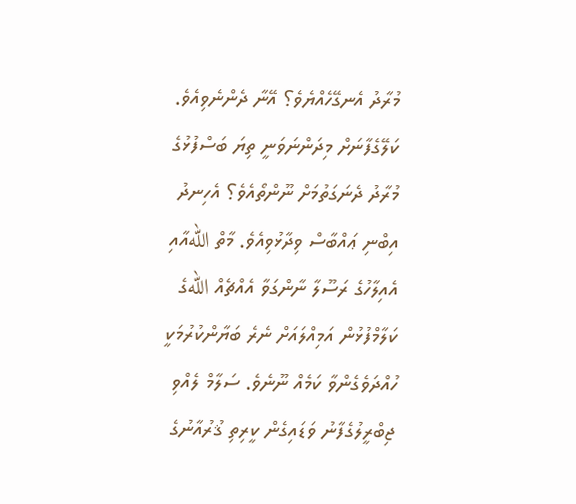މުރާދު އެނގޭހެއްޔެވެ؟ އޭނާ ދެންނެވިއެވެ. ކަލޭގެފާނަށް މިދަންނަވަނީ ތިޔަ ބަސްފުޅުގެ މުރާދު ދެނަގަތުމަށް ނޫންތޯއެވެ؟ އެހިނދު އިބްނި ޢައްބާސް ވިދާޅުވިއެވެ. މާތް اللهއާއި އެއިލާހުގެ ރަސޫލާ ނާންގަވާ އެއްޗެއް اللهގެ ކަލާމްފުޅުން އަމިއްލައަށް ނެރެ ބަޔާންކުރުމަކީ ހުއްދަވެގެންވާ ކަމެއް ނޫނެވެ. ސަލާމް ލެއްވި ޖިބްރީލުގެފާނު ވަޑައިގެން ކީރިތި ޤުރުއާނުގެ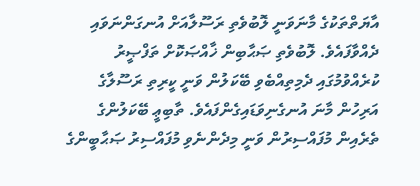އާޔަތްތަކުގެ މާނަވަނީ ލޮބުވެތި ރަސޫލާއަށް އުނގަންނަވައި ދެއްވާފައެވެ. ލޮބުވެތި ޞަޙާބިން ޚާއްޞަކޮށް ތަފްޞީރު ކުރެއްވުމުގައި ދެމިތިއްބެވި ބޭކަލުން ވަނީ ކީރިތި ރަސޫލާގެ އަރިހުން މާނަ އުނގެނިވަޑައިގެންފައެވެ. ތާބިޢީ ބޭކަލުންގެ ތެރެއިން މުފައްސިރުން ވަނީ މިދެންނެވި މުފައްސިރު ޞަޙާބީންގެ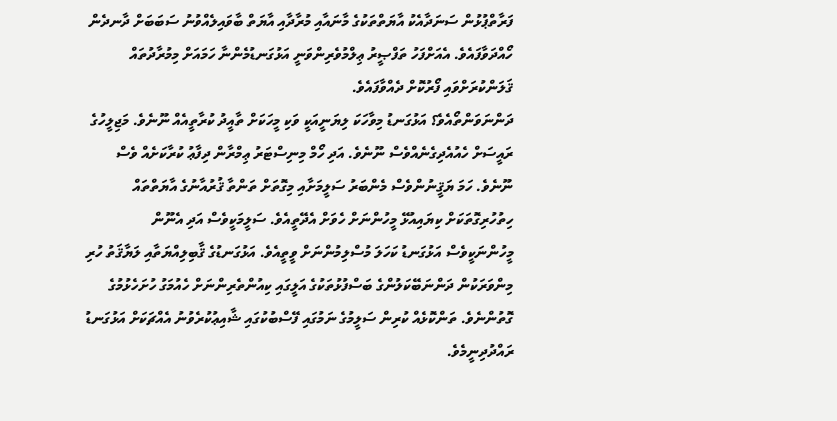ފަރާތްޕުޅުން ސަނަދާއެކު އާޔަތްތަކުގެ މާނައާއި މުރާދާއި އާޔަތް ބާވައިލެއްވުނު ސަބަބަށް ދާނދެން ހޯއްދަވާފައެވެ. އެއަށްފަހު ތަފްޞީރު ޢިލްމުވެރިންވަނީ އަޅުގަނޑުމެންނާ ހަމައަށް މިމުރާދުތައް ޤަލަންކުރަށްވައި ފޯރުކޮށް ދެއްވާފައެވެ.
ދަންނަވަންތޯއެވެ؟ އަޅުގަނޑު މިވާހަކަ ލިޔަނީއަކީ ވަކި މީހަކަށް ތާއީދު ކުރާތީއެއް ނޫނެވެ. މަޖިލީހުގެ ރައީސަށް ހެއުއެދިގެނެއްވެސް ނޫނެވެ. އަދި ހޯމް މިނިސްޓަރު ޢިމްރާން ދިފާޢު ކުރާކަށެއް ވެސް ނޫނެވެ. ހަމަ ޔަޤީނުންވެސް މެންބަރު ސަލީމަށާއި މިގޮތަށް ތަންތާ ޤުރުއާނުގެ އާޔަތްތައް ހިތުހުރިގޮތަކަށް ކިޔައިއުޅޭ މީހުންނަށް ހެވަށް އެދޭތީއެވެ. ސަލީމަކީވެސް އަދި އެނޫން މީހުންނަކީވެސް އަޅުގަނޑު ކަހަލަ މުސްލިމުންނަށް ވީތީއެވެ. އަޅުގަނޑުގެ ޤާބިލިއްޔަތާއި ލަޔާޤަތު ހުރި މިންވަރަކުން ދަންނަބޭކަލުންގެ ބަސްފުޅުތަކުގެ އަލީގައި ކިއުންތެރިންނަށް ހެއުމަގު ހުށަހެޅުމުގެ ގޮތުންނެވެ. ތަންކޮޅެއް ކުރިން ސަލީމުގެ ނަމުގައި ފޭސްބުކުގައި ޝާއިޢުކުރެވުނު އެއްޗަކަށް އަޅުގަނޑު ރައްދުދިނީމެވެ.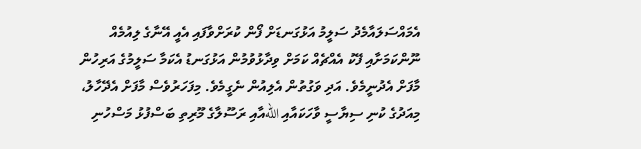އެމައްސަލައާމެދު ސަލީމު އަޅުގަނޑަށް ފޯން ކުރަށްވާފައި އެއީ އޭނާގެ ލިއުމެއް ނޫންކަމަށާއި ފޭކު އެއްޗެއް ކަމަށް ވިދާޅުވުމުން އަޅުގަނޑު އެކަމާ ސަލީމުގެ އަރިހުން މާފަށް އެދުނީމެވެ. އަދި ވަގުތުން އެލިއުން ނެގީމެވެ. މިފަހަރުވެސް މާފަށް އެދޭހާލު، މިއަދުގެ ކުނި ސިޔާސީ ވާހަކައާއި اللهއާއި ރަސޫލާގެ މޫރިތި ބަސްފުޅު މަސްހުނި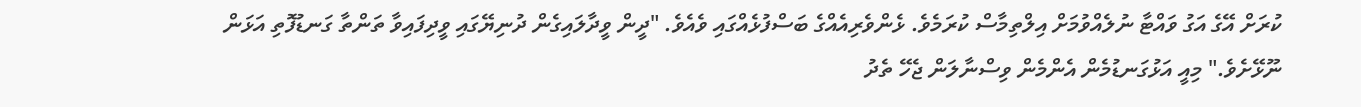ކުރަށް އޭގެ އަގު ވައްޓާ ނުލެއްވުމަށް އިލްތިމާސް ކުރަމެވެ. ޅެންވެރިއެއްގެ ބަސްފުޅެއްގައި ވެއެވެ. "ދީން ވީދާލައިގެން ދުނިޔޭގައި ވީދިފައިވާ ތަންތާ ގަނޑުފޮތި އަޅަން ނޫޅޭށެވެ." މިއީ އަޅުގަނޑުމެން އެންމެން ވިސްނާލަން ޖެހޭ ތެދު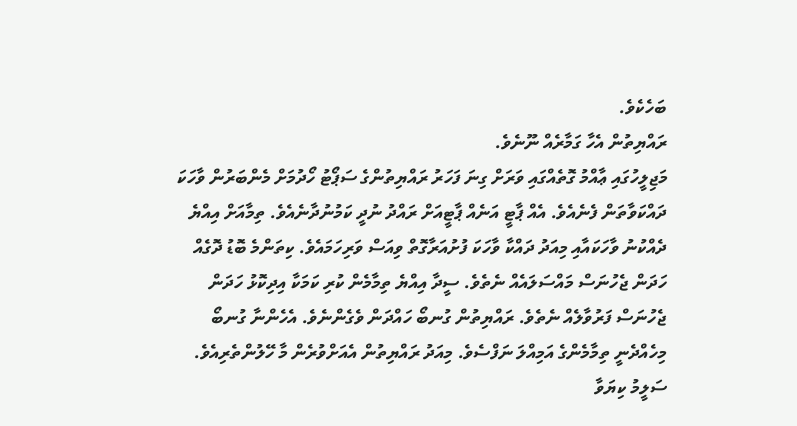ބަހެކެވެ.
ރައްޔިތުން އެހާ ގަމާރެއް ނޫނެވެ.
މަޖިލީހުގައި ޢާއްމު ގޮތެއްގައި ވަރަށް ގިނަ ފަހަރު ރައްޔިތުންގެ ސަޕޯޓު ހޯދުމަށް މެންބަރުން ވާހަކަ ދައްކަވާތަން ފެނެއެވެ. އެއް ޕާޓީ އަނެއް ޕާޓީއަށް ރައްދު ނުދީ ކަމުނުދާނެއެވެ. ތިމާއަށް އިއްޔެ ދެއްކުނު ވާހަކައާއި މިއަދު ދައްކާ ވާހަކަ ފުށުއަރާގޮތް ވިއަސް ވަރިހަމައެވެ. ކިތަންމެ ބޮޑު ދޮގެއް ހަދަން ޖެހުނަސް މައްސަލައެއް ނެތެވެ. ސީދާ އިއްޔެ ތިމާމެން ކުރި ކަމަކާ އިދިކޮޅު ހަދަން ޖެހުނަސް ފަރުވާލެއް ނެތެވެ. ރައްޔިތުން ގުނބޯ ހައްދަން ވެގެންނެވެ. އެހެންނާ ގުނބޯ މިހެއްދެނީ ތިމާމެންގެ އަމިއްލަ ނަފްސެވެ. މިއަދު ރައްޔިތުން އެއަށްވުރެން މާ ހޭލުންތެރިއެވެ.
ސަލީމު ކިޔަވާ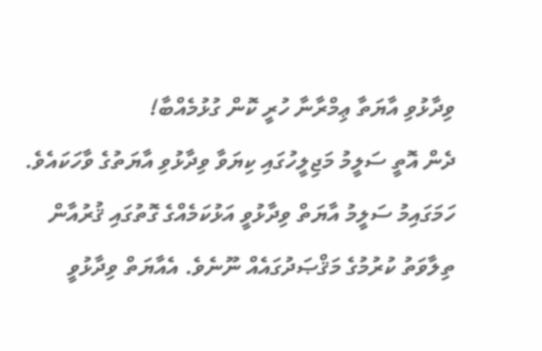ވިދާޅުވި އާޔަތާ ޢިމްރާނާ ހުރީ ކޮން ގުޅުމެއްބާ!
ދެން އޮތީ ސަލީމު މަޖިލީހުގައި ކިޔަވާ ވިދާޅުވި އާޔަތުގެ ވާހަކައެވެ. ހަމަގައިމު ސަލީމު އާޔަތް ވިދާޅުވީ އަޅުކަމެއްގެ ގޮތުގައި ޤުރުއާން ތިލާވަތު ކުރުމުގެ މަޤްޞަދުގައެއް ނޫނެވެ. އެއާޔަތް ވިދާޅުވީ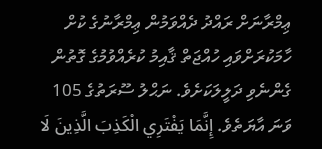ޢިމްރާނަށް ރައްދު ދެއްވަމުން ޢިމްރާނުގެ ކުށް ހާމަކުރަށްވައި ހުއްޖަތް ޤާއިމު ކުރެއްވުމުގެ ގޮތުން ގެންނެވި ދަލީލަކަށެވެ. ނަޙްލު ސޫރަތުގެ 105 ވަނަ އާޔަތެވެ. إِنَّمَا يَفْتَرِي الْكَذِبَ الَّذِينَ لَا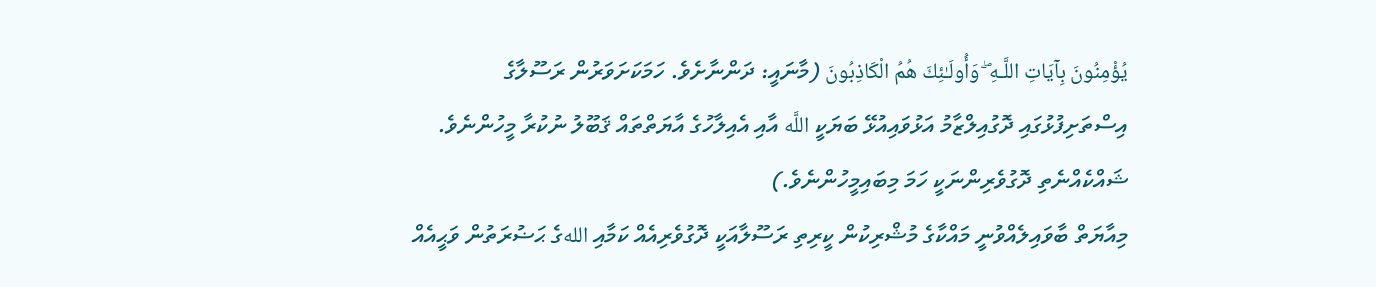يُؤْمِنُونَ بِآيَاتِ اللَّـهِ ۖ وَأُولَـٰئِكَ هُمُ الْكَاذِبُونَ (މާނައީ: ދަންނާށެވެ. ހަމަކަށަވަރުން ރަސޫލާގެ އިސްތަށިފުޅުގައި ދޮގުއިލްޒާމު އަޅުވައިއުޅޭ ބަޔަކީ اللَّه އާއި އެއިލާހުގެ އާޔަތްތައް ޤަބޫލު ނުކުރާ މީހުންނެވެ. ޝައްކެއްނެތި ދޮގުވެރިންނަކީ ހަމަ މިބައިމީހުންނެވެ.)
މިއާޔަތް ބާވައިލެއްވުނީ މައްކާގެ މުޝްރިކުން ކީރިތި ރަސޫލާއަކީ ދޮގުވެރިއެއް ކަމާއި اللهގެ ޙަޟުރަތުން ވަޙީއެއް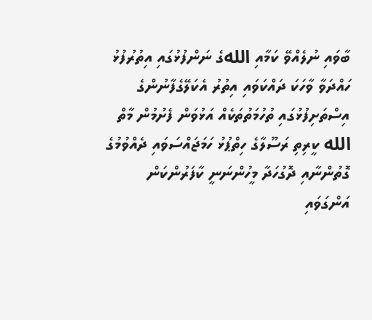ބާވައި ނުލެއްވޭ ކަމާއި اللهގެ ނަންފުޅުގައި އިތުރުފުޅު ހައްދަވާ ވާހަކަ ދައްކަވައި އިތުރު އެކަލޭގެފާނުންގެ އިސްތަށިފުޅުގައި ތުހުމަތުތަކެއް އަޅުވަން ފެށުމުން މާތް الله ކީރިތި ރަސޫލާގެ ހިތްޕުޅު ހަމަޖައްސަވައި ދެއްވުމުގެ ގޮތުންނާއި ދޮގުހަދާ މީހުންނަނީ ކާފަރުންކަން އަންގަވައި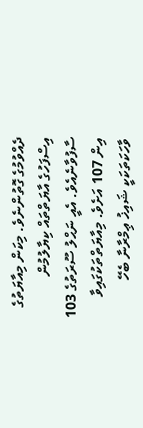ދެއްވުމުގެ ގޮތުންނެވެ. މިކަން މިއާޔަތުގެ އިސްފަހުގެ އާޔަތްތައް ކިޔާލުމުން ސާފުވާނެއެވެ. އެއީ ނަޙްލު ސޫރަތުގެ 103 އިން 107 އަށެވެ. މިއާޔަތްތަކުގައިވާ ވާހަކަތަކަކީ ޝައިޚު ޢިމްރާނާ ބެހޭ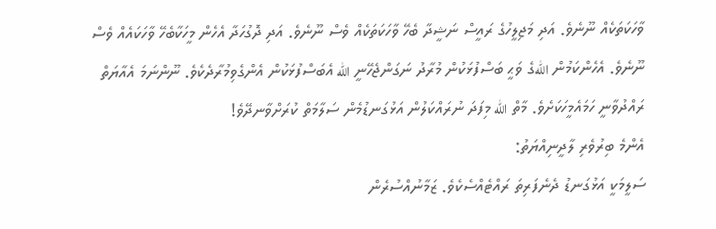ވާހަކަތަކެއް ނޫނެވެ. އަދި މަޖިލީހުގެ ރައީސް ނަޝީދާ ބެހޭ ވާހަކަތަކެއް ވެސް ނޫނެވެ. އަދި ދޮގުހަދާ އެހެން މީހަކާބެހޭ ވާހަކައެއް ވެސް ނޫނެވެ. އެހެންކަމުން اللهގެ ވަޙީ ބަސްފުޅަކުން މުރާދު ނަގަންޖެހޭނީ الله އެބަސްފުޅަކުން އެންގެވިމުރާދެކެވެ. ނޫންނަމަ އެއާޔަތް ރައްދުވާނީ ހަމައެމީހަކަށެވެ. މާތް الله މިފަދަ ނުރައްކަލުން އަޅުގަނޑުމެން ސަލާމަތް ކުރަށްވާނދޭވެ!
އެންމެ ބިރުވެރި ލާދީނިއްޔަތު:
ސަލީމަކީ އަޅުގަނޑު ދެނެފަރިތަ ރައްޓެއްސެކެވެ. ޒަމާނުއްސުރެން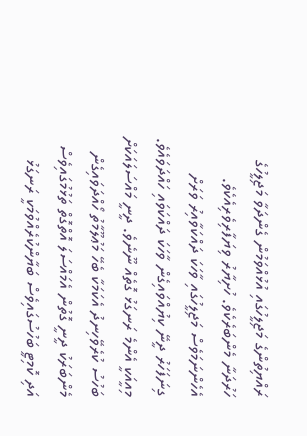ރައްޔިތުންގެ މަޖިލީހުގައި އުޅުއްވަމުން ގެންދަވާ މަޖިލީހުގެ ހަރުދަނާ މެންބަރެކެވެ. ހުށިޔާރު ވިޔަފާރިވެރިއެކެވެ. އެހެންނަމަވެސް މަޖިލީހުގައި ވާހަކަ ދައްކަވާއިރު ވަރަށް ގިނަފަހަރު ދީނޭ ކިޔުއްވައިގެން ވާހަކަ ދައްކަވައި ހައްދަވައެވެ. މިއީއަކީ އެންމެ ރަނގަޅު ގޮތެއް ނޫނެވެ. ދީނީ މައްސަލައަކަށް ބަހުސު ކުރެވޭހިނދު އެކަމަކާ ބެހޭ މަޢުލޫމާތު ހޯއްދަވައިގެން މެންބަރަކު ދީނީ ގޮތުން އެމައްސަލަ އޮތްގޮތް ތަޅުމުގައިވެސް އަދި ކޮމިޓީ ބަހުސުގައިވެސް ބަޔާންކުރެއްވުމަކީ ރަނގަޅު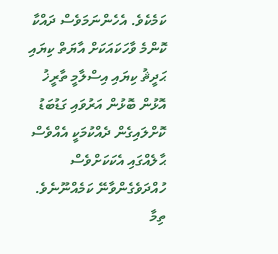ކަމެކެވެ. އެހެންނަމަވެސް ދައްކާ ކޮންމެ ވާހަކައަކަށް އާޔަތް ކިޔައި ޙަދީޘު ކިޔައި އިސްލާމީ ތާރީޚު އޮޅުން ބޮޅުން އަރުވައި ގަޑުބަޑު ކޮށްލައިގެން ދެއްކުމަކީ އެއްވެސް ޙާލެއްގައި އެކަކަށްވެސް ހުއްދަވެގެންވާނޭ ކަމެއްނޫނެވެ. ތިމާ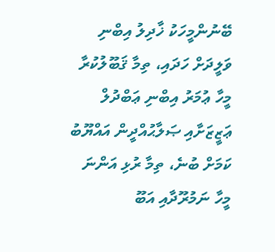ބޭނުންމީހަކު ޚާދިލު އިބްނި ވަލީދަށް ހަދައި، ތިމާ ޤަބޫލުކުރާ މީހާ ޢުމަރު އިބްނި ޢަބްދުލް ޢަޒީޒަށާއި ޞަލާޙުއްދީން އައްޔޫބު ކަމަށް ބުނެ، ތިމާ ރުޅި އަންނަ މީހާ ނަމުރޫދާއި އަބޫ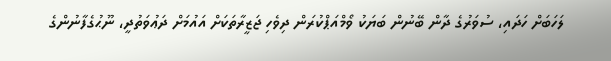ލަހަބަށް ހަދައި، ސުވަރުގެ ދާން ބޭނުން ބަޔަކު ވޯމްއަޕްކުރަން ދިވެހި ޖަޒީރާތަކަށް އައުމަށް ދަޢުވަތުދީ، ނޫޙުގެފާނުންގެ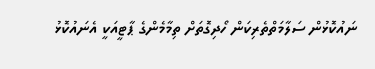ނައުކޮޅުން ސަލާމަތްތެރިކަން ހޯދިގޮތަށް ތިމާމެންގެ ޕާޓީއަކީ އެނައުކޮޅު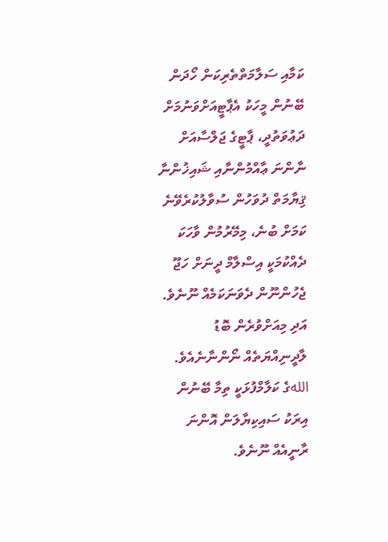ކަމާއި ސަލާމަތްތެރިކަން ހޯދަން ބޭނުން މީހަކު އެޕާޓީއަށްވަނުމަށް ދަޢުވަތުދީ، ޕާޓީގެ ޖަލްސާއަށް ނާންނަ ޢާއްމުންނާއި ޝައިޚުންނާ ޤިޔާމަތް ދުވަހުން ސުވާލުކުރެވޭނެ ކަމަށް ބުނެ، މިމޭރުމުން ވާހަކަ ދެއްކުމަކީ އިސްލާމް ދީނަށް ހަޖޫ ޖެހުންނޫން ދެވަނަކަމެއް ނޫނެވެ. އަދި މިއަށްވުރެން ބޮޑު ލާދީނިއްޔަތެއް ނޯންނާނެއެވެ.
اللهގެ ކަލާމްފުޅަކީ ތިމާ ބޭނުން އިރަކު ސައިކިޔާލަން އޮންނަ ރާނީއެއް ނޫނެވެ.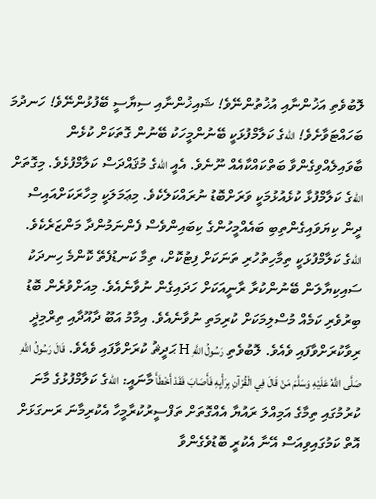ލޮބުވެތި އަޚުންނާއި އުޚުތުންނޭވެ! ޝައިޚުންނާއި ސިޔާސީ ބޭފުޅުންނޭވެ! ހަނދުމަ ބަހައްޓަވާށެވެ! اللهގެ ކަލާމްފުޅަކީ ބޭނުންމީހަކު ބޭނުން ގޮތަކަށް ކުޅެން ބާވައިލެއްވިގެންވާ ބަތްކައްކާއެއް ނޫނެވެ. އެއީ اللهގެ މުޤައްދަސް ކަލާމްފުޅެވެ. މިގޮތަށް اللهގެ ކަލާމްފުޅާ ކުޅެއުޅުމަކީ ވަރަށްބޮޑު ނުރައްކަލެކެވެ. މިޢަމަލަކީ މިހާރަކަށްއައިސް ދީން ކިޔަވައިގެންތިބި ބައެއްމީހުންގެ ކިބައިންވެސް ފެންނަމުންދާ މަންޒަރެކެވެ. اللهގެ ކަލާމްފުޅަކީ ތިމާހިތުހުރި ތަނަކަށް ފިޓުކޮށް، ތިމާ ކަނޑުފެތޭ ކޮންމެ ހިނދަކު ސައިކިޔާލަން ބޭނުންކުރާ ރާނީއަކަށް ހަދައިގެން ނުވާނެއެވެ. މިއަށްވުރެން ބޮޑު ބިރުވެރި ކަމެއް މުސްލިމަކަށް ކުރިމަތި ނުވާނެއެވެ. އިމާމު އަބޫ ދާއޫދާއި ތިރްމިޛީ ރިވާކުރަށްވާފައި ވެއެވެ. ލޮބުވެތި رَسُولُ اللَّهِ H ޙަދީޘު ކުރަށްވާފައި ވެއެވެ. قَالَ رَسُولُ اللَّهِ صَلَّى اللَّهُ عَلَيْهِ وَسَلَّمَ مَنْ قَالَ فِي الْقُرْآنِ بِرَأْيِهِ فَأَصَابَ فَقَدْ أَخْطَأَ މާނައީ: اللهގެ ކަލާމްފުޅުގެ މާނަ ކުރުމުގައި ތިމާގެ އަމިއްލަ ރައުޔާ އެއްގޮތަށް ތަފްސީރުކުރާމީހާ އެކުރިމާނަ ރަނގަޅަށް އޮތް ކަމުގައިވިއަސް އޭނާ އެކުރީ ބޮޑުވެގެންވާ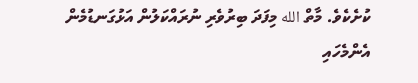ކުށެކެވެ. މާތް الله މިފަދަ ބިރުވެރި ނުރައްކަލުން އަޅުގަނޑުމެން އެންމެހައި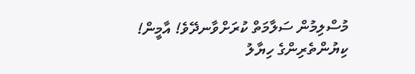މުސްލިމުން ސަލާމަތް ކުރަށްވާނދޭވެ! އާމީން!
ކިޔުންތެރިންގެ ހިޔާލު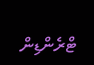ޓްރެންޑިން